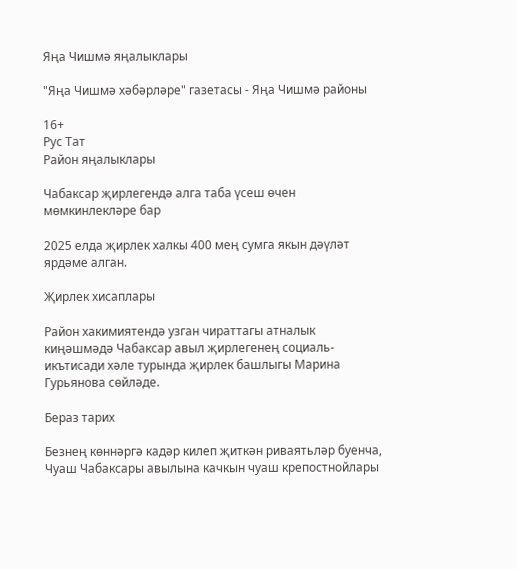Яңа Чишмә яңалыклары

"Яңа Чишмә хәбәрләре" газетасы - Яңа Чишмә районы

16+
Рус Тат
Район яңалыклары

Чабаксар җирлегендә алга таба үсеш өчен мөмкинлекләре бар

2025 елда җирлек халкы 400 мең сумга якын дәүләт ярдәме алган.

Җирлек хисаплары

Район хакимиятендә узган чираттагы атналык киңәшмәдә Чабаксар авыл җирлегенең социаль-икътисади хәле турында җирлек башлыгы Марина Гурьянова сөйләде.

Бераз тарих

Безнең көннәргә кадәр килеп җиткән риваятьләр буенча, Чуаш Чабаксары авылына качкын чуаш крепостнойлары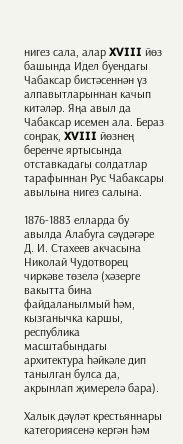нигез сала, алар XVIII йөз башында Идел буендагы Чабаксар бистәсеннән үз алпавытларыннан качып китәләр. Яңа авыл да Чабаксар исемен ала. Бераз соңрак, XVIII йөзнең беренче яртысында отставкадагы солдатлар тарафыннан Рус Чабаксары авылына нигез салына.

1876-1883 елларда бу авылда Алабуга сәүдәгәре Д. И. Стахеев акчасына Николай Чудотворец чиркәве төзелә (хәзерге вакытта бина файдаланылмый һәм, кызганычка каршы, республика масштабындагы архитектура һәйкәле дип танылган булса да, акрынлап җимерелә бара).

Халык дәүләт крестьяннары категориясенә кергән һәм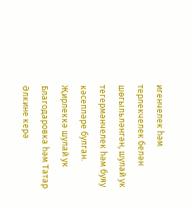игенчелек һәм терлекчелек белән шөгыльләнгән, шулай ук тегермәнчелек һәм буяу кәсепләре булган. Җирлеккә шулай ук Благодаровка һәм Татар Әлкине керә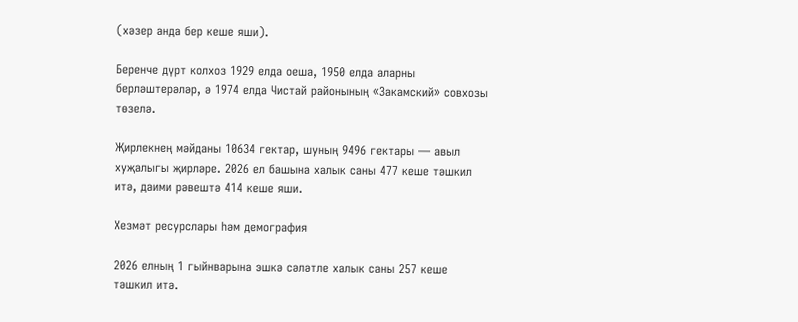(хәзер анда бер кеше яши).

Беренче дүрт колхоз 1929 елда оеша, 1950 елда аларны берләштерәләр, ә 1974 елда Чистай районының «Закамский» совхозы төзелә.

Җирлекнең мәйданы 10634 гектар, шуның 9496 гектары — авыл хуҗалыгы җирләре. 2026 ел башына халык саны 477 кеше тәшкил итә, даими рәвештә 414 кеше яши.

Хезмәт ресурслары һәм демография

2026 елның 1 гыйнварына эшкә сәләтле халык саны 257 кеше тәшкил итә.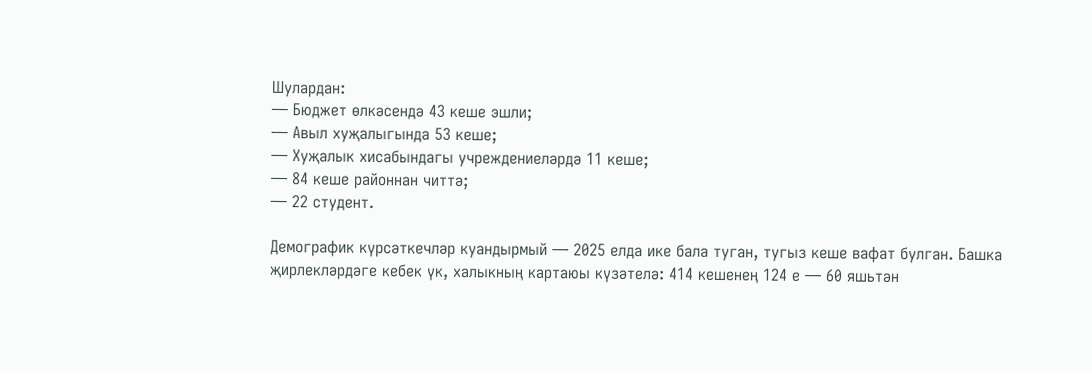Шулардан:
— Бюджет өлкәсендә 43 кеше эшли;
— Авыл хуҗалыгында 53 кеше;
— Хуҗалык хисабындагы учреждениеләрдә 11 кеше;
— 84 кеше районнан читтә;
— 22 студент.

Демографик күрсәткечләр куандырмый — 2025 елда ике бала туган, тугыз кеше вафат булган. Башка җирлекләрдәге кебек үк, халыкның картаюы күзәтелә: 414 кешенең 124 е — 60 яшьтән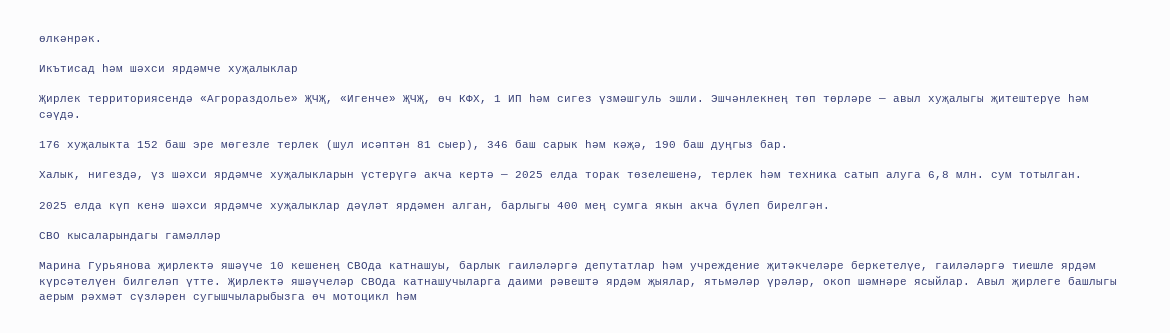өлкәнрәк.

Икътисад һәм шәхси ярдәмче хуҗалыклар

Җирлек территориясендә «Агрораздолье» ҖЧҖ, «Игенче» ҖЧҖ, өч КФХ, 1 ИП һәм сигез үзмәшгуль эшли. Эшчәнлекнең төп төрләре — авыл хуҗалыгы җитештерүе һәм сәүдә.

176 хуҗалыкта 152 баш эре мөгезле терлек (шул исәптән 81 сыер), 346 баш сарык һәм кәҗә, 190 баш дуңгыз бар.

Халык, нигездә, үз шәхси ярдәмче хуҗалыкларын үстерүгә акча кертә — 2025 елда торак төзелешенә, терлек һәм техника сатып алуга 6,8 млн. сум тотылган.

2025 елда күп кенә шәхси ярдәмче хуҗалыклар дәүләт ярдәмен алган, барлыгы 400 мең сумга якын акча бүлеп бирелгән.

СВО кысаларындагы гамәлләр

Марина Гурьянова җирлектә яшәүче 10 кешенең СВОда катнашуы, барлык гаиләләргә депутатлар һәм учреждение җитәкчеләре беркетелүе, гаиләләргә тиешле ярдәм күрсәтелүен билгеләп үтте. Җирлектә яшәүчеләр СВОда катнашучыларга даими рәвештә ярдәм җыялар, ятьмәләр үрәләр, окоп шәмнәре ясыйлар. Авыл җирлеге башлыгы аерым рәхмәт сүзләрен сугышчыларыбызга өч мотоцикл һәм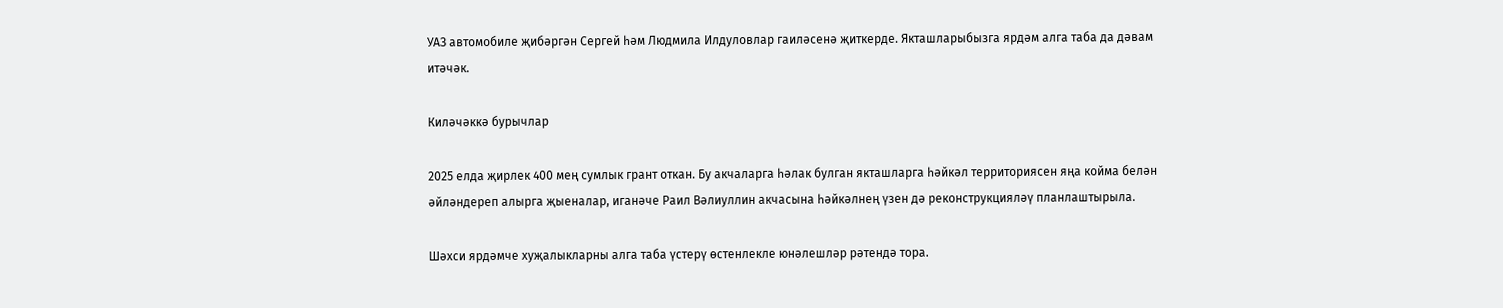УАЗ автомобиле җибәргән Сергей һәм Людмила Илдуловлар гаиләсенә җиткерде. Якташларыбызга ярдәм алга таба да дәвам итәчәк.

Киләчәккә бурычлар

2025 елда җирлек 400 мең сумлык грант откан. Бу акчаларга һәлак булган якташларга һәйкәл территориясен яңа койма белән әйләндереп алырга җыеналар, иганәче Раил Вәлиуллин акчасына һәйкәлнең үзен дә реконструкцияләү планлаштырыла.

Шәхси ярдәмче хуҗалыкларны алга таба үстерү өстенлекле юнәлешләр рәтендә тора.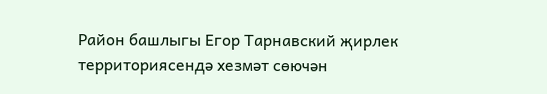Район башлыгы Егор Тарнавский җирлек территориясендә хезмәт сөючән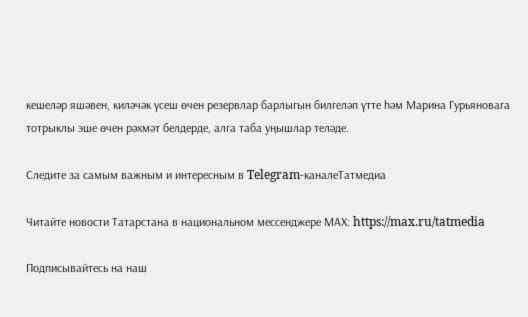кешеләр яшәвен, киләчәк үсеш өчен резервлар барлыгын билгеләп үтте һәм Марина Гурьяновага тотрыклы эше өчен рәхмәт белдерде, алга таба уңышлар теләде.

Следите за самым важным и интересным в Telegram-каналеТатмедиа

Читайте новости Татарстана в национальном мессенджере MАХ: https://max.ru/tatmedia

Подписывайтесь на наш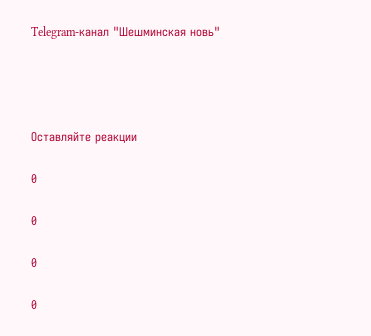Telegram-канал "Шешминская новь"




Оставляйте реакции

0

0

0

0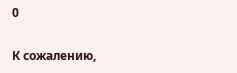0

К сожалению,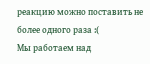реакцию можно поставить не более одного раза :(
Мы работаем над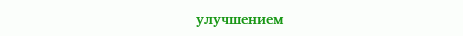улучшением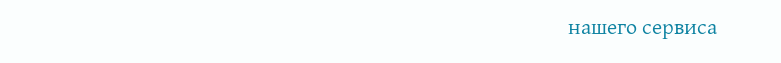нашего сервиса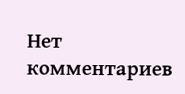Нет комментариев